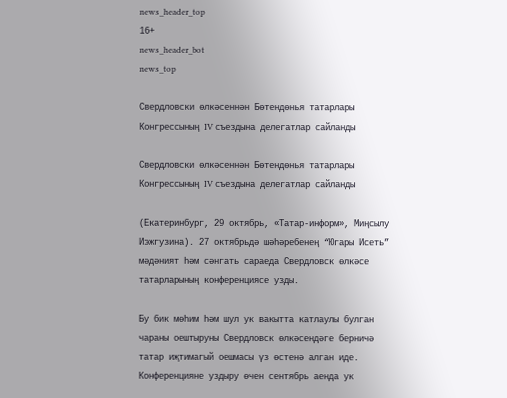news_header_top
16+
news_header_bot
news_top

Свердловски өлкәсеннән Бөтендөнья татарлары Конгрессының IV съездына делегатлар сайланды

Свердловски өлкәсеннән Бөтендөнья татарлары Конгрессының IV съездына делегатлар сайланды

(Екатеринбург, 29 октябрь, «Татар-информ», Миңсылу Иэжгузина). 27 октябрьдә шәһәребенең “Югары Исеть” мәдәният һәм сәнгать сараеда Свердловск өлкәсе татарларының конференциясе узды.

Бу бик мөһим һәм шул ук вакытта катлаулы булган чараны оештыруны Свердловск өлкәсендәге берничә татар иҗтимагый оешмасы үз өстенә алган иде. Конференцияне уздыру өчен сентябрь аенда ук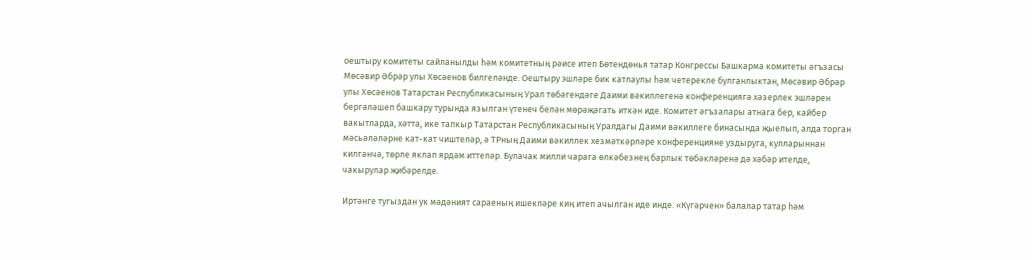оештыру комитеты сайланылды һәм комитетның рәисе итеп Бөтендөнья татар Конгрессы Башкарма комитеты әгъзасы Мөсәвир Әбрәр улы Хөсәенов билгеләнде. Оештыру эшләре бик катлаулы һәм четерекле булганлыктан, Мөсәвир Әбрәр улы Хөсәенов Татарстан Республикасының Урал төбәгендәге Даими вәкиллегенә конференциягә хәзерлек эшләрен бергәләшеп башкару турында язылган үтенеч белән мөрәҗәгать иткән иде. Комитет әгъзалары атнага бер, кайбер вакытларда, хәтта, ике тапкыр Татарстан Республикасының Уралдагы Даими вәкиллеге бинасында җыелып, алда торган мәсьәләләрне кат-кат чиштеләр, ә ТРның Даими вәкиллек хезмәткәрләре конференцияне уздыруга, кулларыннан килгәнчә, төрле яклап ярдәм иттеләр. Булачак милли чарага өлкәбезнең барлык төбәкләренә дә хәбәр ителде, чакырулар җибәрелде.

Иртәнге тугыздан ук мәдәният сараеның ишекләре киң итеп ачылган иде инде. «Күгәрчен» балалар татар һәм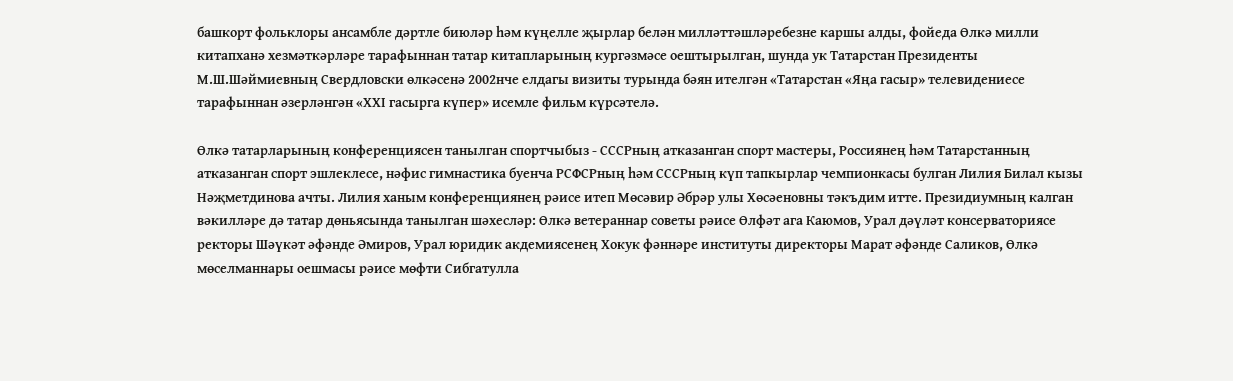башкорт фольклоры ансамбле дәртле биюләр һәм күңелле җырлар белән милләттәшләребезне каршы алды, фойеда Өлкә милли китапханә хезмәткәрләре тарафыннан татар китапларының кургәзмәсе оештырылган, шунда ук Татарстан Президенты М.Ш.Шәймиевның Свердловски өлкәсенә 2002нче елдагы визиты турында бәян ителгән «Татарстан «Яңа гасыр» телевидениесе тарафыннан әзерләнгән «ХХI гасырга күпер» исемле фильм күрсәтелә.

Өлкә татарларының конференциясен танылган спортчыбыз - СССРның атказанган спорт мастеры, Россиянең һәм Татарстанның атказанган спорт эшлеклесе, нәфис гимнастика буенча РСФСРның һәм СССРның күп тапкырлар чемпионкасы булган Лилия Билал кызы Нәҗметдинова ачты. Лилия ханым конференциянең рәисе итеп Мөсәвир Әбрәр улы Хөсәеновны тәкъдим итте. Президиумның калган вәкилләре дә татар дөньясында танылган шәхесләр: Өлкә ветераннар советы рәисе Өлфәт ага Каюмов, Урал дәүләт консерваториясе ректоры Шәүкәт әфәнде Әмиров, Урал юридик акдемиясенең Хокук фәннәре институты директоры Марат әфәнде Саликов, Өлкә мөселманнары оешмасы рәисе мөфти Сибгатулла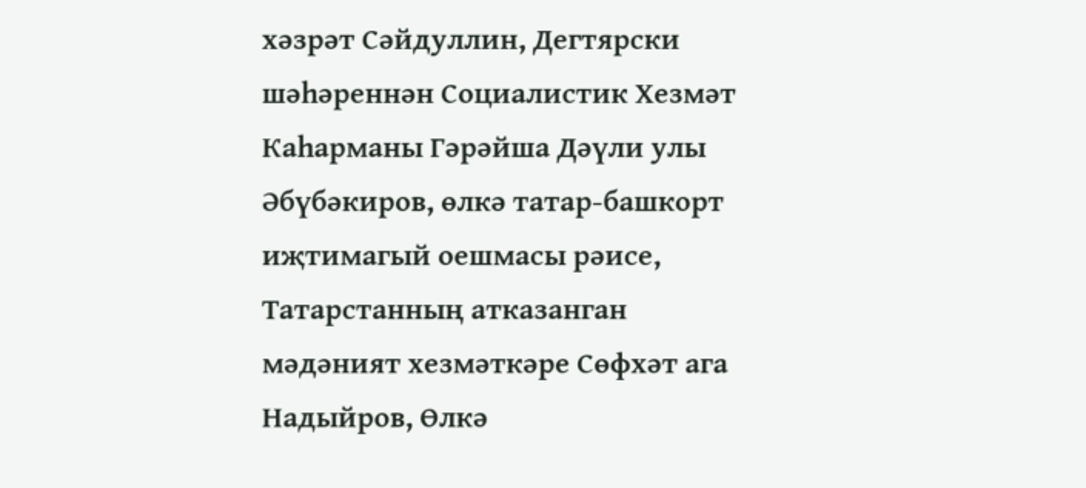хәзрәт Сәйдуллин, Дегтярски шәһәреннән Социалистик Хезмәт Каһарманы Гәрәйша Дәүли улы Әбүбәкиров, өлкә татар-башкорт иҗтимагый оешмасы рәисе, Татарстанның атказанган мәдәният хезмәткәре Сөфхәт ага Надыйров, Өлкә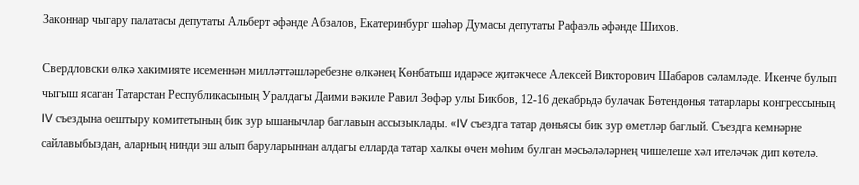Законнар чыгару палатасы депутаты Альберт әфәнде Абзалов, Екатеринбург шәһәр Думасы депутаты Рафаэль әфәнде Шихов.

Свердловски өлкә хакимияте исеменнән милләттәшләребезне өлкәнең Көнбатыш идарәсе җитәкчесе Алексей Викторович Шабаров сәламләде. Икенче булып чыгыш ясаган Татарстан Республикасының Уралдагы Даими вәкиле Равил Зөфәр улы Бикбов, 12-16 декабрьдә булачак Бөтендөнья татарлары конгрессының IV съездына оештыру комитетының бик зур ышанычлар баглавын ассызыклады. «IV съездга татар дөньясы бик зур өметләр баглый. Съездга кемнәрне сайлавыбыздан, аларның нинди эш алып баруларыннан алдагы елларда татар халкы өчен мөһим булган мәсьәләләрнең чишелеше хәл ителәчәк дип көтелә.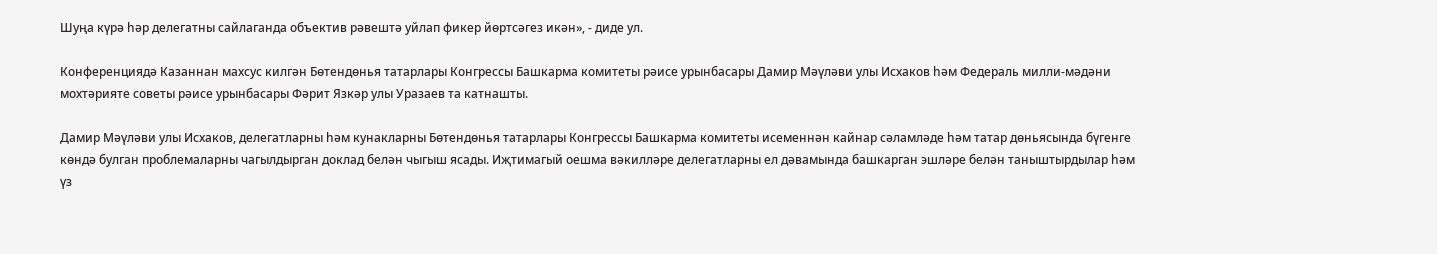Шуңа күрә һәр делегатны сайлаганда объектив рәвештә уйлап фикер йөртсәгез икән», - диде ул.

Конференциядә Казаннан махсус килгән Бөтендөнья татарлары Конгрессы Башкарма комитеты рәисе урынбасары Дамир Мәүләви улы Исхаков һәм Федераль милли-мәдәни мохтәрияте советы рәисе урынбасары Фәрит Язкәр улы Уразаев та катнашты.

Дамир Мәүләви улы Исхаков, делегатларны һәм кунакларны Бөтендөнья татарлары Конгрессы Башкарма комитеты исеменнән кайнар сәламләде һәм татар дөньясында бүгенге көндә булган проблемаларны чагылдырган доклад белән чыгыш ясады. Иҗтимагый оешма вәкилләре делегатларны ел дәвамында башкарган эшләре белән таныштырдылар һәм үз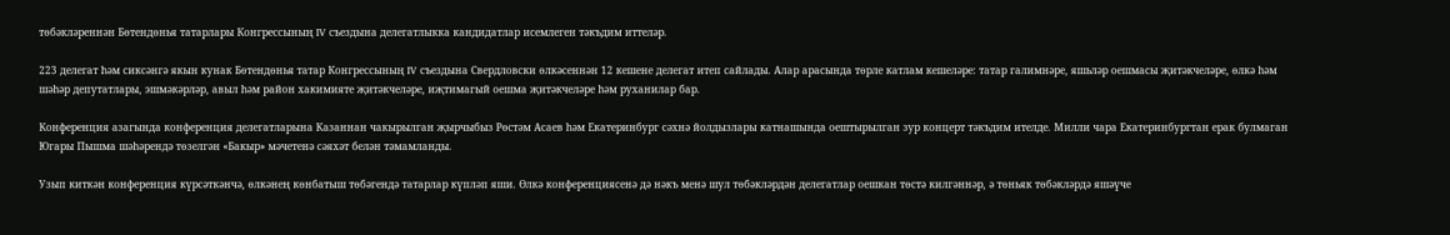төбәкләреннән Бөтендөнья татарлары Конгрессының IV съездына делегатлыкка кандидатлар исемлеген тәкъдим иттеләр.

223 делегат һәм сиксәнгә якын кунак Бөтендөнья татар Конгрессының IV съездына Свердловски өлкәсеннән 12 кешене делегат итеп сайлады. Алар арасында төрле катлам кешеләре: татар галимнәре, яшьләр оешмасы җитәкчеләре, өлкә һәм шәһәр депутатлары, эшмәкәрләр, авыл һәм район хакимияте җитәкчеләре, иҗтимагый оешма җитәкчеләре һәм руханилар бар.

Конференция азагында конференция делегатларына Казаннан чакырылган җырчыбыз Рөстәм Асаев һәм Екатеринбург сәхнә йолдызлары катнашында оештырылган зур концерт тәкъдим ителде. Милли чара Екатеринбургтан ерак булмаган Югары Пышма шәһәрендә төзелгән «Бакыр» мәчетенә сәяхәт белән тәмамланды.

Узып киткән конференция күрсәткәнчә, өлкәнең көнбатыш төбәгендә татарлар күпләп яши. Өлкә конференциясенә дә нәкъ менә шул төбәкләрдән делегатлар оешкан төстә килгәннәр, ә төньяк төбәкләрдә яшәүче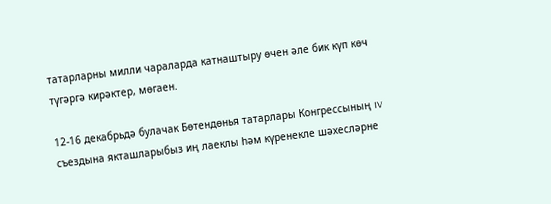татарларны милли чараларда катнаштыру өчен әле бик күп көч түгәргә кирәктер, мөгаен.

12-16 декабрьдә булачак Бөтендөнья татарлары Конгрессының IV съездына якташларыбыз иң лаеклы һәм күренекле шәхесләрне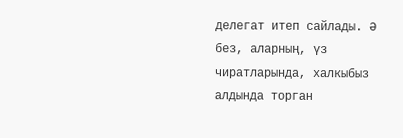делегат итеп сайлады. Ә без, аларның, үз чиратларында, халкыбыз алдында торган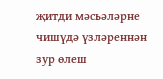җитди мәсьәләрне чишүдә үзләреннән зур өлеш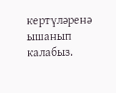кертүләренә ышанып калабыз.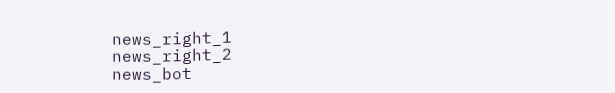news_right_1
news_right_2
news_bot